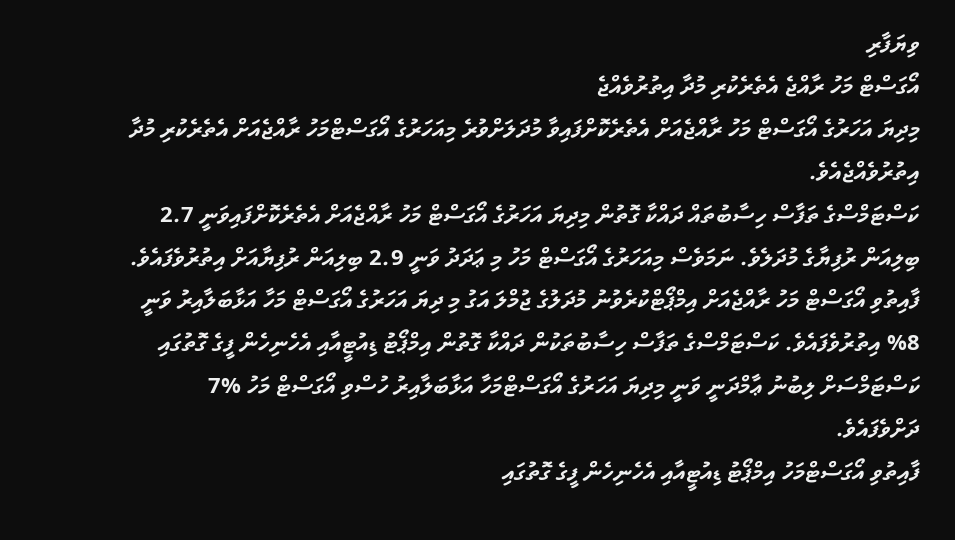ވިޔަފާރި
އޯގަސްޓް މަހު ރާއްޖެ އެތެރެކުރި މުދާ އިތުރުވެއްޖެ
މިދިޔަ އަހަރުގެ އޯގަސްޓް މަހު ރާއްޖެއަށް އެތެރެކޮށްފައިވާ މުދަލަށްވުރެ މިއަހަރުގެ އޯގަސްޓްމަހު ރާއްޖެއަށް އެތެރެކުރި މުދާ އިތުރުވެއްޖެއެވެ.
ކަސްޓަމްސްގެ ތަފާސް ހިސާބުތައް ދައްކާ ގޮތުން މިދިޔަ އަހަރުގެ އޯގަސްޓް މަހު ރާއްޖެއަށް އެތެރެކޮށްފައިވަނީ 2.7 ބިލިއަން ރުފިޔާގެ މުދަލެވެ. ނަމަވެސް މިއަހަރުގެ އޯގަސްޓް މަހު މި ޢަދަދު ވަނީ 2.9 ބިލިއަން ރުފިޔާއަށް އިތުރުވެފައެވެ.
ފާއިތުވި އޯގަސްޓް މަހު ރާއްޖެއަށް އިމްޕޯޓްކުރެވުނު މުދަލުގެ ޖުމްލަ އަގު މި ދިޔަ އަހަރުގެ އޯގަސްޓް މަހާ އަޅާބަލާއިރު ވަނީ 8% އިތުރުވެފައެވެ. ކަސްޓަމްސްގެ ތަފާސް ހިސާބުތަކުން ދައްކާ ގޮތުން އިމްޕޯޓު ޑިއުޓީއާއި އެހެނިހެން ފީގެ ގޮތުގައި ކަސްޓަމްސަށް ލިބުނު ޢާމްދަނީ ވަނީ މިދިޔަ އަހަރުގެ އޯގަސްޓްމަހާ އަޅާބަލާއިރު ހުސްވި އޯގަސްޓް މަހު %7 ދަށްވެފައެވެ.
ފާއިތުވި އޯގަސްޓްމަހު އިމްޕޯޓު ޑިއުޓީއާއި އެހެނިހެން ފީގެ ގޮތުގައި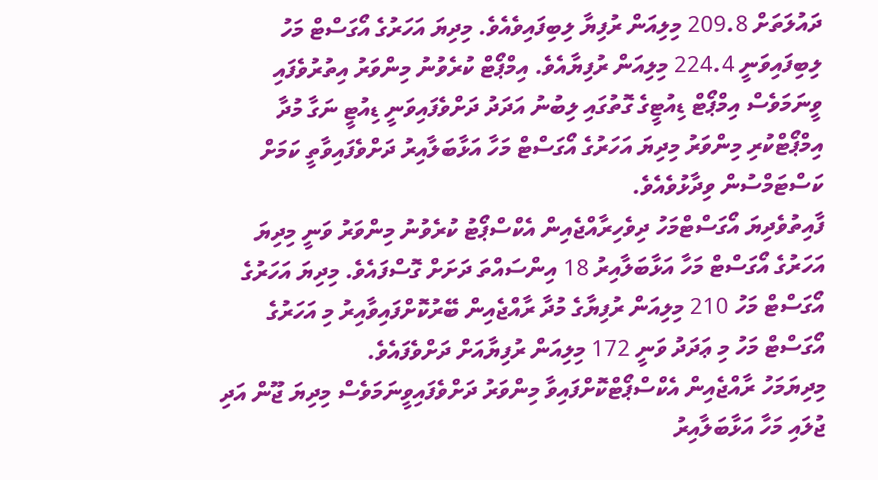ދައުލަތަށް 209.8 މިލިއަން ރުފިޔާ ލިބިފައިވެއެވެ. މިދިޔަ އަހަރުގެ އޯގަސްޓް މަހު ލިބިފައިވަނީ 224.4 މިލިއަން ރުފިޔާއެވެ. އިމްޕޯޓް ކުރެވުނު މިންވަރު އިތުރުވެފައި ވީނަމަވެސް އިމްޕޯޓް ޑިއުޓީގެ ގޮތުގައި ލިބުނު އަދަދު ދަށްވެފައިވަނީ ޑިއުޓީ ނަގާ މުދާ އިމްޕޯޓްކުރި މިންވަރު މިދިޔަ އަހަރުގެ އޯގަސްޓް މަހާ އަޅާބަލާއިރު ދަށްވެފައިވާތީ ކަމަށް ކަސްޓަމްސުން ވިދާޅުވެއެވެ.
ފާއިތުވެދިޔަ އޯގަސްޓްމަހު ދިވެހިރާއްޖެއިން އެކްސްޕޯޓު ކުރެވުނު މިންވަރު ވަނީ މިދިޔަ އަހަރުގެ އޯގަސްޓް މަހާ އަޅާބަލާއިރު 18 އިންސައްތަ ދަށަށް ގޮސްފައެވެ. މިދިޔަ އަހަރުގެ އޯގަސްޓް މަހު 210 މިލިއަން ރުފިޔާގެ މުދާ ރާއްޖެއިން ބޭރުކޮށްފައިވާއިރު މި އަހަރުގެ އޯގަސްޓް މަހު މި ޢަދަދު ވަނީ 172 މިލިއަން ރުފިޔާއަށް ދަށްވެފައެވެ.
މިދިޔަމަހު ރާއްޖެއިން އެކްސްޕޯޓްކޮށްފައިވާ މިންވަރު ދަށްވެފައިވީނަމަވެސް މިދިޔަ ޖޫން އަދި ޖުލައި މަހާ އަޅާބަލާއިރު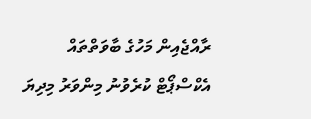ރާއްޖެއިން މަހުގެ ބާވަތްތައް އެކްސްޕޯޓް ކުރެވުނު މިންވަރު މިދިޔަ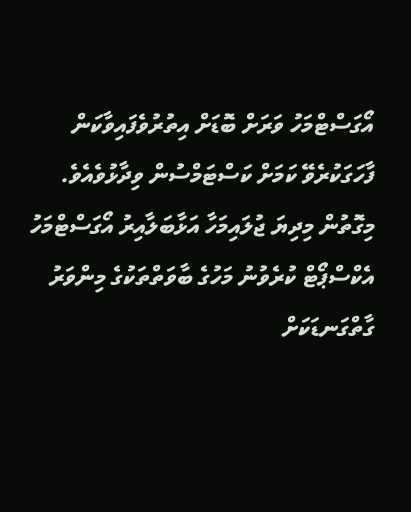އޯގަސްޓްމަހު ވަރަށް ބޮޑަށް އިތުރުވެފައިވާކަން ފާހަގަކުރެވޭ ކަމަށް ކަސްޓަމްސުން ވިދާޅުވެއެވެ. މިގޮތުން މިދިޔަ ޖުލައިމަހާ އަޅާބަލާއިރު އޯގަސްޓްމަހު އެކްސްޕޯޓް ކުރެވުނު މަހުގެ ބާވަތްތަކުގެ މިންވަރު ގާތްގަނޑަކަށް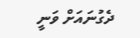ދެގުނައަށް ވަނީ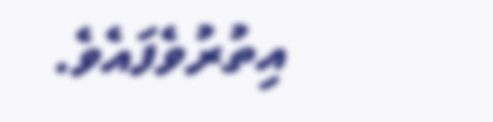އިތުރުވެފައެވެ.